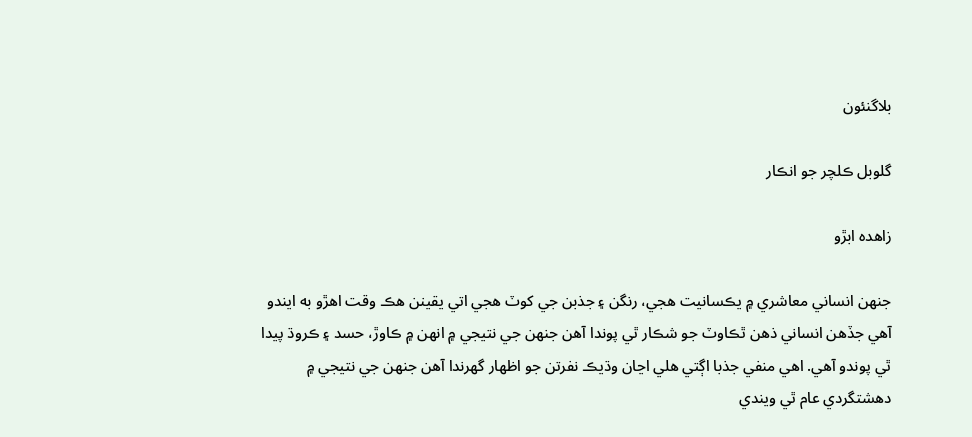بلاگنئون

گلوبل ڪلچر جو انڪار

زاهده ابڙو

جنهن انساني معاشري ۾ يڪسانيت هجي، رنگن ۽ جذبن جي کوٽ هجي اتي يقينن هڪ وقت اهڙو به ايندو آهي جڏهن انساني ذهن ٿڪاوٽ جو شڪار ٿي پوندا آهن جنهن جي نتيجي ۾ انهن ۾ ڪاوڙ، حسد ۽ ڪروڌ پيدا ٿي پوندو آهي. اهي منفي جذبا اڳتي هلي اڃان وڌيڪ نفرتن جو اظهار گهرندا آهن جنهن جي نتيجي ۾ دهشتگردي عام ٿي ويندي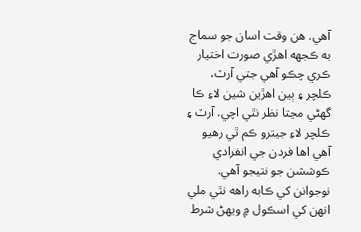آهي. هن وقت اسان جو سماج به ڪجهه اهڙي صورت اختيار ڪري چڪو آهي جتي آرٽ، ڪلچر ۽ ٻين اهڙين شين لاءِ ڪا گهڻي مڃتا نظر نٿي اچي. آرٽ ۽ ڪلچر لاءِ جيترو ڪم ٿي رهيو آهي اها فردن جي انفرادي ڪوششن جو نتيجو آهي. نوجوانن کي ڪابه راهه نٿي ملي انهن کي اسڪول ۾ ويهڻ شرط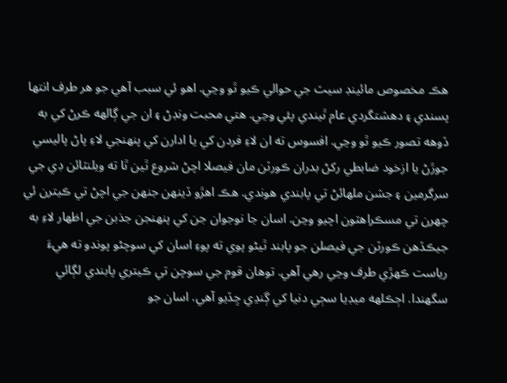هڪ مخصوص مائينڊ سيٽ جي حوالي ڪيو ٿو وڃي. اهو ئي سبب آهي جو هر طرف انتها پسندي ۽ دهشتگردي عام ٿيندي پئي وڃي. هتي محبت ونڊڻ ۽ ان جي ڳالهه ڪرڻ کي به ڏوهه تصور ڪيو ٿو وڃي. افسوس ته ان لاءِ فردن کي يا ادارن کي پنهنجي لاءِ پاڻ پاليسي جوڙڻ يا ازخود ضابطي رکڻ بدران ڪورٽن مان فيصلا اچڻ شروع ٿين ٿا ته ويلنٽائن ڊي جي سرگرمين ۽ جشن ملهائڻ تي پابندي هوندي. هڪ اهڙو ڏينهن جنهن جي اچڻ تي ڪيترن ئي چهرن تي مسڪراهٽون اچيو وڃن. اسان جا نوجوان جن کي پنهنجن جذبن جي اظهار لاءِ به جيڪڏهن ڪورٽن جي فيصلن جو پابند ٿيڻو پوي ته پوءِ اسان کي سوچڻو پوندو ته هيءَ رياست ڪهڙي طرف وڃي رهي آهي. توهان قوم جي سوچن تي ڪيتري پابندي لڳائي سگهندا. اڄڪلهه ميڊيا سڄي دنيا کي ڳنڍي ڇڏيو آهي. اسان جو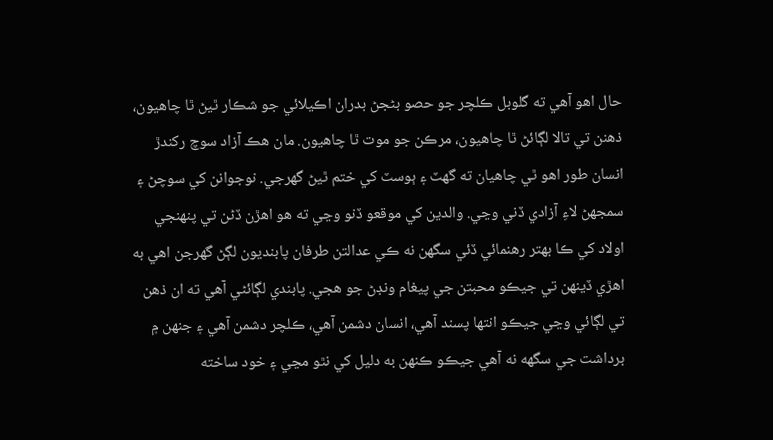حال اهو آهي ته گلوبل ڪلچر جو حصو بڻجڻ بدران اڪيلائي جو شڪار ٿيڻ ٿا چاهيون، ذهنن تي تالا لڳائڻ ٿا چاهيون، مرڪن جو موت ٿا چاهيون. مان هڪ آزاد سوچ رکندڙ انسان طور اهو ٿي چاهيان ته گهٽ ۽ ٻوسٽ کي ختم ٿيڻ گهرجي. نوجوانن کي سوچڻ ۽ سمجهڻ لاءِ آزادي ڏني وڃي. والدين کي موقعو ڏنو وڃي ته هو اهڙن ڏڻن تي پنهنجي اولاد کي ڪا بهتر رهنمائي ڏئي سگهن نه ڪي عدالتن طرفان پابنديون لڳڻ گهرجن اهي به اهڙي ڏينهن تي جيڪو محبتن جي پيغام ونڊڻ جو هجي. پابندي لڳائڻي آهي ته ان ذهن تي لڳائي وڃي جيڪو انتها پسند آهي، انسان دشمن آهي، ڪلچر دشمن آهي ۽ جنهن ۾ برداشت جي سگهه نه آهي جيڪو ڪنهن به دليل کي نٿو مڃي ۽ خود ساخته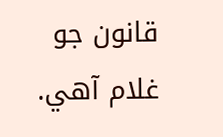قانون جو غلام آهي.